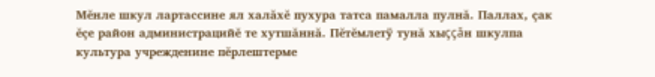Мĕнле шкул лартассине ял халăхĕ пухура татса памалла пулнă. Паллах, çак ĕçе район администрацийĕ те хутшăннă. Пĕтĕмлетÿ тунă хыççăн шкулпа культура учрежденине пĕрлештерме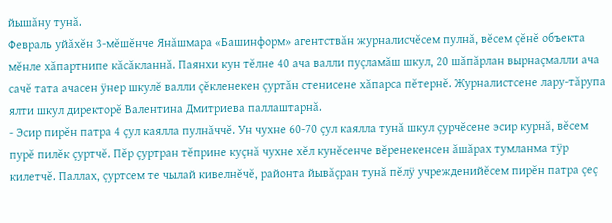йышăну тунă.
Февраль уйăхĕн 3-мĕшĕнче Янăшмара «Башинформ» агентствăн журналисчĕсем пулнă, вĕсем çĕнĕ объекта мĕнле хăпартнипе кăсăкланнă. Паянхи кун тĕлне 40 ача валли пуçламăш шкул, 20 шăпăрлан вырнаçмалли ача сачĕ тата ачасен ÿнер шкулĕ валли çĕкленекен çуртăн стенисене хăпарса пĕтернĕ. Журналистсене лару-тăрупа ялти шкул директорĕ Валентина Дмитриева паллаштарнă.
- Эсир пирĕн патра 4 çул каялла пулнăччĕ. Ун чухне 60-70 çул каялла тунă шкул çурчĕсене эсир курнă, вĕсем пурĕ пилĕк çуртчĕ. Пĕр çуртран тĕприне куçнă чухне хĕл кунĕсенче вĕренекенсен ăшăрах тумланма тÿр килетчĕ. Паллах, çуртсем те чылай кивелнĕчĕ, районта йывăçран тунă пĕлÿ учрежденийĕсем пирĕн патра çеç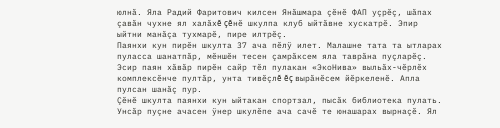юлнă. Яла Радий Фаритович килсен Янăшмара çĕнĕ ФАП уçрĕç, шăпах çавăн чухне ял халăхĕ çĕнĕ шкулпа клуб ыйтăвне хускатрĕ. Эпир ыйтни манăçа тухмарĕ, пире илтрĕç.
Паянхи кун пирĕн шкулта 37 ача пĕлÿ илет. Малашне тата та ытларах пуласса шанатпăр, мĕншĕн тесен çамрăксем яла таврăна пуçларĕç. Эсир паян хăвăр пирĕн сайр тĕл пулакан «ЭкоНива» выльăх-чĕрлĕх комплексĕнче пултăр, унта тивĕçлĕ ĕç вырăнĕсем йĕркеленĕ. Апла пулсан шанăç пур.
Çĕнĕ шкулта паянхи кун ыйтакан спортзал, пысăк библиотека пулать. Унсăр пуçне ачасен ÿнер шкулĕпе ача сачĕ те юнашарах вырнаçĕ. Ял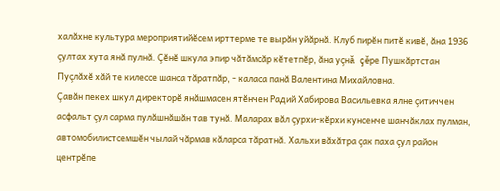халăхне культура мероприятийĕсем ирттерме те вырăн уйăрнă. Клуб пирĕн питĕ кивĕ, ăна 1936 çултах хута янă пулнă. Çĕнĕ шкула эпир чăтăмсăр кĕтетпĕр, ăна уçнă çĕре Пушкăртстан Пуçлăхĕ хăй те килессе шанса тăратпăр, - каласа панă Валентина Михайловна.
Çавăн пекех шкул директорĕ янăшмасен ятĕнчен Радий Хабирова Васильевка ялне çитиччен асфальт çул сарма пулăшнăшăн тав тунă. Маларах вăл çурхи-кĕрхи кунсенче шанчăклах пулман, автомобилистсемшĕн чылай чăрмав кăларса тăратнă. Хальхи вăхăтра çак паха çул район центрĕпе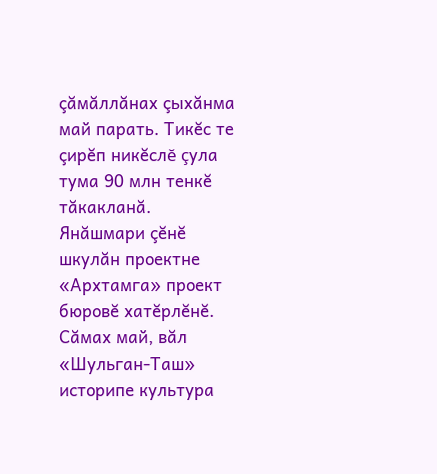çăмăллăнах çыхăнма май парать. Тикĕс те çирĕп никĕслĕ çула тума 90 млн тенкĕ тăкакланă.
Янăшмари çĕнĕ шкулăн проектне «Архтамга» проект бюровĕ хатĕрлĕнĕ. Сăмах май, вăл «Шульган-Таш» историпе культура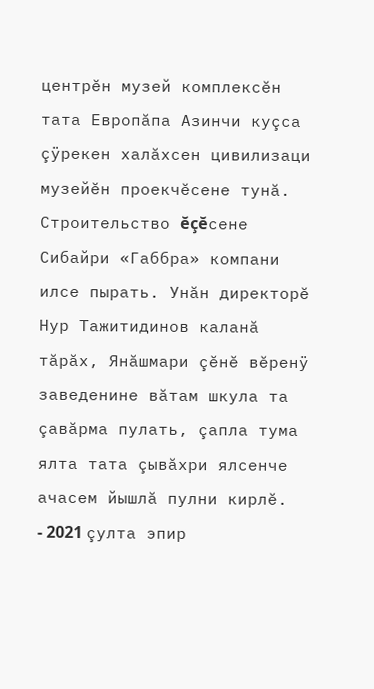центрĕн музей комплексĕн тата Европăпа Азинчи куçса çÿрекен халăхсен цивилизаци музейĕн проекчĕсене тунă.
Строительство ĕçĕсене Сибайри «Габбра» компани илсе пырать. Унăн директорĕ Нур Тажитидинов каланă тăрăх, Янăшмари çĕнĕ вĕренÿ заведенине вăтам шкула та çавăрма пулать, çапла тума ялта тата çывăхри ялсенче ачасем йышлă пулни кирлĕ.
- 2021 çулта эпир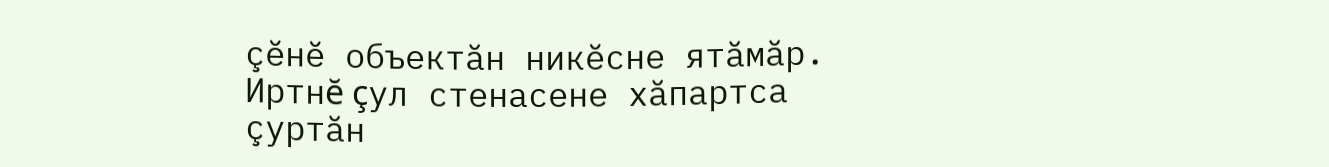çĕнĕ объектăн никĕсне ятăмăр. Иртнĕ çул стенасене хăпартса çуртăн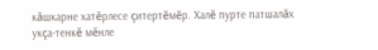кăшкарне хатĕрлесе çитертĕмĕр. Халĕ пурте патшалăх укçа-тенкĕ мĕнле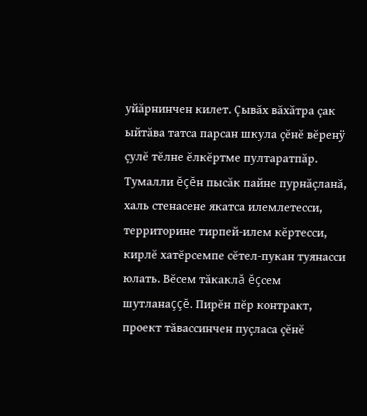уйăрнинчен килет. Çывăх вăхăтра çак ыйтăва татса парсан шкула çĕнĕ вĕренÿ çулĕ тĕлне ĕлкĕртме пултаратпăр. Тумалли ĕçĕн пысăк пайне пурнăçланă, халь стенасене якатса илемлетесси, территорине тирпей-илем кĕртесси, кирлĕ хатĕрсемпе сĕтел-пукан туянасси юлать. Вĕсем тăкаклă ĕçсем шутланаççĕ. Пирĕн пĕр контракт, проект тăвассинчен пуçласа çĕнĕ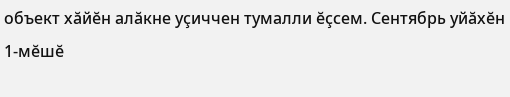объект хăйĕн алăкне уçиччен тумалли ĕçсем. Сентябрь уйăхĕн 1-мĕшĕ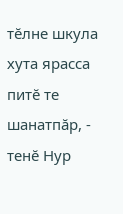тĕлне шкула хута ярасса питĕ те шанатпăр, - тенĕ Нур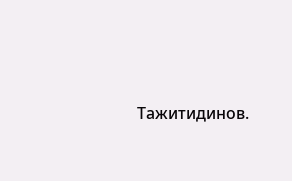Тажитидинов.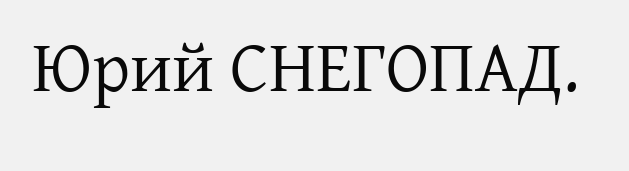Юрий СНЕГОПАД.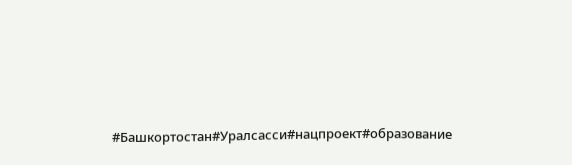#Башкортостан#Уралсасси#нацпроект#образование